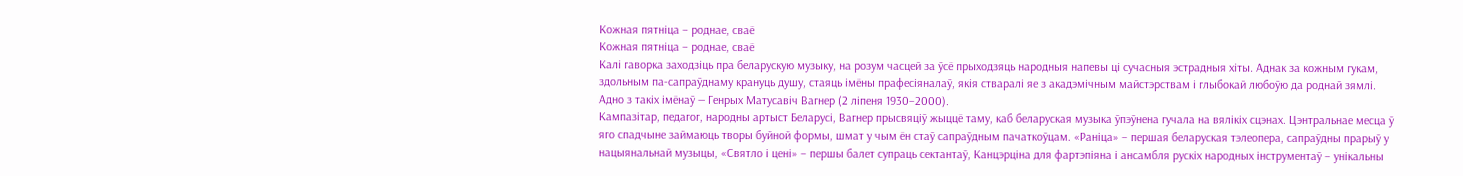Кожная пятніца – роднае, сваё
Кожная пятніца – роднае, сваё
Калі гаворка заходзіць пра беларускую музыку, на розум часцей за ўсё прыходзяць народныя напевы ці сучасныя эстрадныя хіты. Аднак за кожным гукам, здольным па-сапраўднаму крануць душу, стаяць імёны прафесіяналаў, якія стваралі яе з акадэмічным майстэрствам і глыбокай любоўю да роднай зямлі. Адно з такіх імёнаў — Генрых Матусавіч Вагнер (2 ліпеня 1930–2000).
Кампазітар, педагог, народны артыст Беларусі, Вагнер прысвяціў жыццё таму, каб беларуская музыка ўпэўнена гучала на вялікіх сцэнах. Цэнтральнае месца ў яго спадчыне займаюць творы буйной формы, шмат у чым ён стаў сапраўдным пачаткоўцам. «Раніца» – першая беларуская тэлеопера, сапраўдны прарыў у нацыянальнай музыцы, «Святло і цені» – першы балет супраць сектантаў, Канцэрціна для фартэпіяна і ансамбля рускіх народных інструментаў – унікальны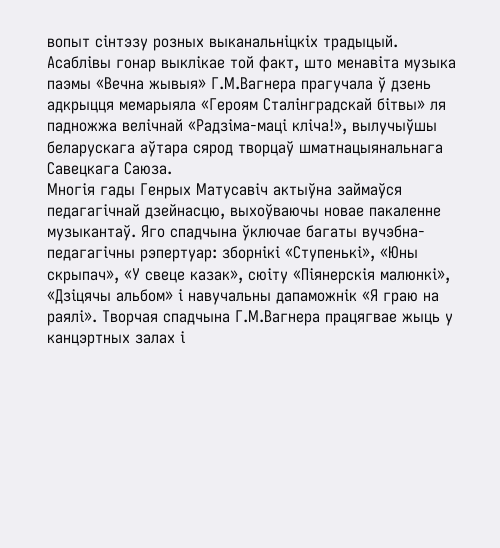вопыт сінтэзу розных выканальніцкіх традыцый.
Асаблівы гонар выклікае той факт, што менавіта музыка паэмы «Вечна жывыя» Г.М.Вагнера прагучала ў дзень адкрыцця мемарыяла «Героям Сталінградскай бітвы» ля падножжа велічнай «Радзіма-маці кліча!», вылучыўшы беларускага аўтара сярод творцаў шматнацыянальнага Савецкага Саюза.
Многія гады Генрых Матусавіч актыўна займаўся педагагічнай дзейнасцю, выхоўваючы новае пакаленне музыкантаў. Яго спадчына ўключае багаты вучэбна-педагагічны рэпертуар: зборнікі «Ступенькі», «Юны скрыпач», «У свеце казак», сюіту «Піянерскія малюнкі», «Дзіцячы альбом» і навучальны дапаможнік «Я граю на раялі». Творчая спадчына Г.М.Вагнера працягвае жыць у канцэртных залах і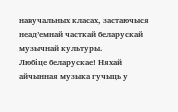навучальных класах, застаючыся неад’емнай часткай беларускай музычнай культуры.
Любіце беларускае! Няхай айчынная музыка гучыць у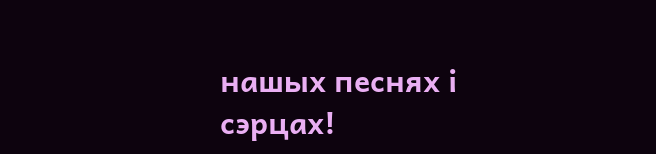нашых песнях і сэрцах!